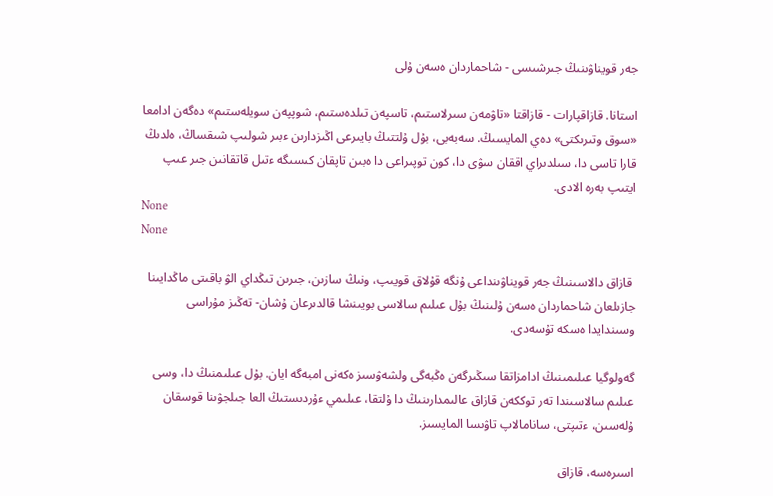جەر قويناۋىنىڭ جىرشىسى - شاحماردان ەسەن ۇلى

استانا. قازاقپارات - قازاقتا «تاۋمەن سىرلاستىم، تاسپەن تىلدەستىم، شوپپەن سويلەستىم» دەگەن ادامعا «سوق وتىرىكتى» دەي المايسىڭ. سەبەبى، بۇل ۇلتتىڭ بايىرعى اڭىزدارىن ءبىر شولىپ شىقساڭ، ەلدىڭ قارا تاسى دا، سىلدىراي اققان سۋى دا، كون توپىراعى دا ەبىن تاپقان كىسىگە ءتىل قاتقانىن جىر عىپ ايتىپ بەرە الادى.
None
None

 قازاق دالاسىنىڭ جەر قويناۋىنداعى ۇنگە قۇلاق قويىپ، ونىڭ سازىن، جىرىن تىڭداي الۋ باقىتى ماڭدايىنا جازىلعان شاحماردان ەسەن ۇلىنىڭ بۇل عىلىم سالاسى بويىنشا قالدىرعان ۇشان- تەڭىز مۇراسى وسىندايدا ەسكە تۇسەدى.

گەولوگيا عىلىمىنىڭ ادامزاتقا سىڭىرگەن ەڭبەگى ولشەۋسىز ەكەنى امبەگە ايان. بۇل عىلىمنىڭ دا، وسى عىلىم سالاسىندا تەر توككەن قازاق عالىمدارىنىڭ دا ۇلتقا، عىلىمي ءۇردىستىڭ العا جىلجۋىنا قوسقان ۇلەسىن، ءتىپتى، سانامالاپ تاۋىسا المايسىز.

اسىرەسە، قازاق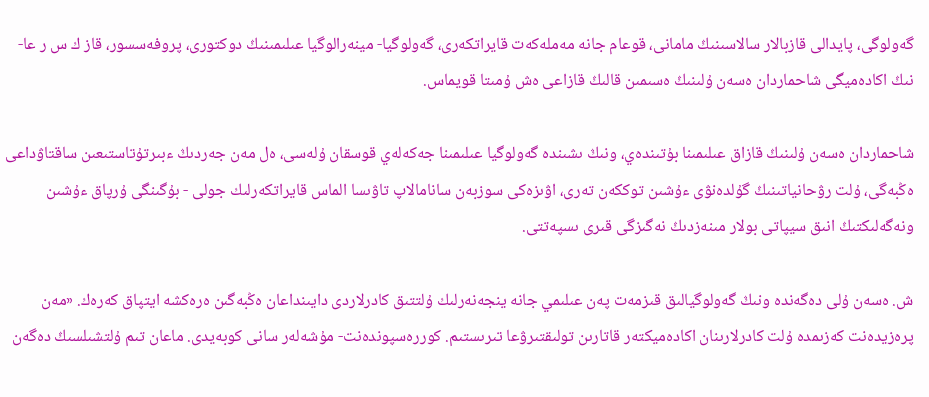گەولوگى، پايدالى قازبالار سالاسىنىڭ مامانى، قوعام جانە مەملەكەت قايراتكەرى، گەولوگيا- مينەرالوگيا عىلىمىنىڭ دوكتورى، پروفەسسور، قاز ك س ر عا- نىڭ اكادەميگى شاحماردان ەسەن ۇلىنىڭ ەسىمىن قالىڭ قازاعى ەش ۇمىتا قويماس.

شاحماردان ەسەن ۇلىنىڭ قازاق عىلىمىنا بۇتىندەي، ونىڭ ىشىندە گەولوگيا عىلىمىنا جەكەلەي قوسقان ۇلەسى، ەل مەن جەردىڭ ءبىرتۇتاستىعىن ساقتاۋداعى ەڭبەگى، ۇلت رۋحانياتىنىڭ گۇلدەنۋى ءۇشىن توككەن تەرى، اۋىزەكى سوزبەن سانامالاپ تاۋىسا الماس قايراتكەرلىك جولى - بۇگىنگى ۇرپاق ءۇشىن ونەگەلىكتىڭ انىق سيپاتى بولار مىنەزدىڭ نەگىزگى قىرى ىسپەتتى.

ش. ەسەن ۇلى دەگەندە ونىڭ گەولوگيالىق قىزمەت پەن عىلىمي جانە ينجەنەرلىك ۇلتتىق كادرلاردى دايىنداعان ەڭبەگىن ەرەكشە ايتپاق كەرەك. «مەن پرەزيدەنت كەزىمدە ۇلت كادرلارىنان اكادەميكتەر قاتارىن تولىقتىرۋعا تىرىستىم. كوررەسپوندەنت- مۇشەلەر سانى كوبەيدى. ماعان تىم ۇلتشىلسىڭ دەگەن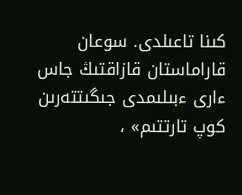كىنا تاعىلدى. سوعان قاراماستان قازاقتىڭ جاس ءارى ءبىلىمدى جىگىتتەرىن كوپ تارتتىم» ،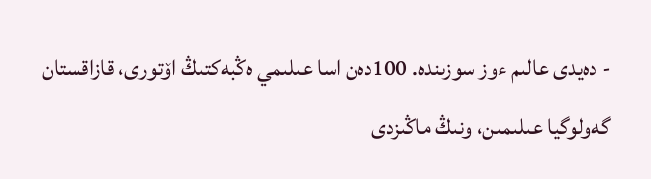- دەيدى عالىم ءوز سوزىندە. 100دەن اسا عىلىمي ەڭبەكتىڭ اۆتورى، قازاقستان گەولوگيا عىلىمىن، ونىڭ ماڭىزدى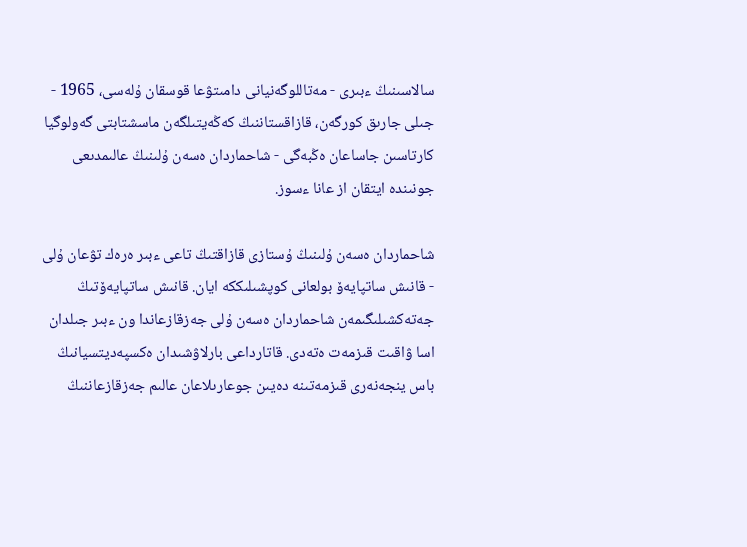سالاسىنىڭ ءبىرى - مەتاللوگەنيانى دامىتۋعا قوسقان ۇلەسى، 1965 - جىلى جارىق كورگەن، قازاقستاننىڭ كەڭەيتىلگەن ماسشتابتى گەولوگيا كارتاسىن جاساعان ەڭبەگى - شاحماردان ەسەن ۇلىنىڭ عالىمدىعى جونىندە ايتقان از عانا ءسوز.

شاحماردان ەسەن ۇلىنىڭ ۇستازى قازاقتىڭ تاعى ءبىر ەرەك تۋعان ۇلى - قانىش ساتپايەۆ بولعانى كوپشىلىككە ايان. قانىش ساتپايەۆتىڭ جەتەكشىلىگىمەن شاحماردان ەسەن ۇلى جەزقازعاندا ون ءبىر جىلدان اسا ۋاقىت قىزمەت ەتەدى. قاتارداعى بارلاۋشىدان ەكسپەديتسيانىڭ باس ينجەنەرى قىزمەتىنە دەيىن جوعارىلاعان عالىم جەزقازعاننىڭ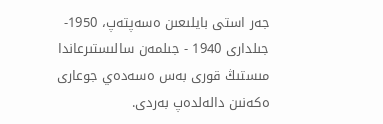جەر استى بايلىعىن ەسەپتەپ، 1950- جىلدارى 1940 - جىلمەن سالىستىرعاندا مىستىڭ قورى بەس ەسەدەي جوعارى ەكەنىن دالەلدەپ بەردى.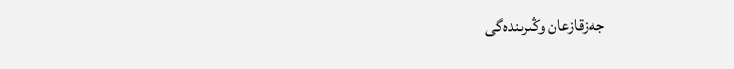جەزقازعان وڭىرىندەگى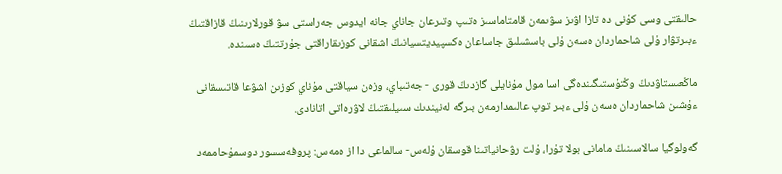حالىقتى وسى كۇنى دە تازا اۋىز سۋىمەن قامتاماسىز ەتىپ وتىرعان جاناي جانە ايدوس جەراستى سۋ قورلارىنىڭ قازاقتىڭ ءبىرتۋار ۇلى شاحماردان ەسەن ۇلى باسشىلىق جاساعان ەكسپيديتسيانىڭ اشقانى كوزىقاراقتى جۇرتتىڭ ەسىندە.

ماڭعىستاۋدىڭ وڭتۇستىگىندەگى اسا مول مۇنايلى گازدىڭ قورى - جەتىباي، وزەن سياقتى مۇناي كوزىن اشۋعا قاتىسقانى ءۇشىن شاحماردان ەسەن ۇلى ءبىر توپ عالىمدارمەن بىرگە لەنيندىك سىيلىقتىڭ لاۋرەاتى اتانادى.

گەولوگيا سالاسىنىڭ مامانى بولا تۇرا، ۇلت رۋحانياتىنا قوسقان ۇلەس- سالماعى دا از ەمەس: پروفەسسور دوسمۇحاممەد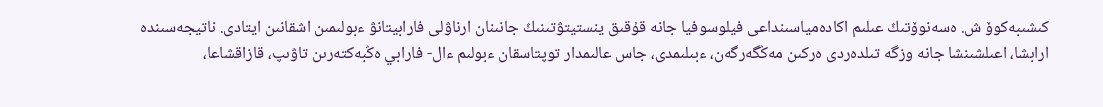كىشىبەكوۆ ش. ەسەنوۆتىڭ عىلىم اكادەمياسىنداعى فيلوسوفيا جانە قۇقىق ينستيتۋتىنىڭ جانىنان ارناۋلى فارابيتانۋ ءبولىمىن اشقانىن ايتادى. ناتيجەسىندە ارابشا، اعىلشىنشا جانە وزگە تىلدەردى ەركىن مەڭگەرگەن، ءبىلىمدى، جاس عالىمدار توپتاسقان ءبولىم ءال- فارابي ەڭبەكتەرىن تاۋىپ، قازاقشاعا،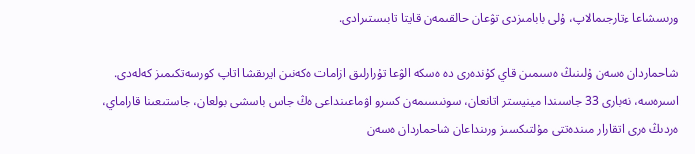ورىسشاعا ءتارجىمالاپ، ۇلى بابامىزدى تۋعان حالقىمەن قايتا تابىستىرادى.

شاحماردان ەسەن ۇلىنىڭ ەسىمىن قاي كۇندەرى دە ەسكە الۋعا تۇرارلىق ازامات ەكەنىن ايرىقشا اتاپ كورسەتكىمىز كەلەدى. اسىرەسە، نەبارى 33 جاسىندا مينيستر اتانعان، سونىسىمەن كسرو اۋماعىنداعى ەڭ جاس باسشى بولعان، جاستىعىنا قاراماي، ەردىڭ ەرى اتقارار مىندەتتى مۇلتىكسىز ورىنداعان شاحماردان ەسەن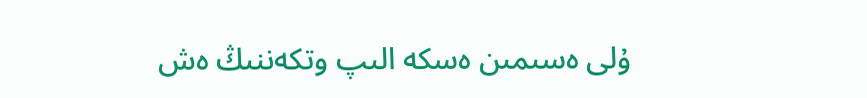ۇلى ەسىمىن ەسكە الىپ وتكەننىڭ ەش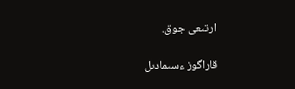ارتىعى جوق.

قاراگوز ءسىمادىل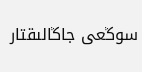سوڭعى جاڭالىقتار